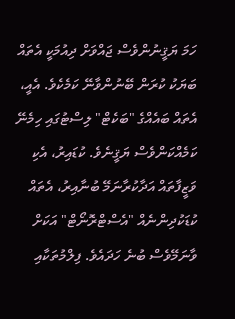ހަމަ ޔަޤީނުންވެސް ޖައްވަށް ދިއުމަކީ އެތައް ބަޔަކު ކުރަން ބޭނުންވާނޭ ކަމެކެވެ. އެއީ، އެތައް ބައެއްގެ "ބަކެޓް" ލިސްޓުގައި ހިމެނޭ ކަމެއްކަންވެސް ޔަޤީނެވެ. ކުޑައިރު، އެކި ވަޒީފާތައް އަދާކުރާނަމޭ ބުނާއިރު، އެތައް ކުޑަކުދިންނެއް "އެސްޓްރޮނޯޓް" އަކަށް ވާނަމޭވެސް ބުނެ ހަދައެވެ. ފިލްމުތަކާއި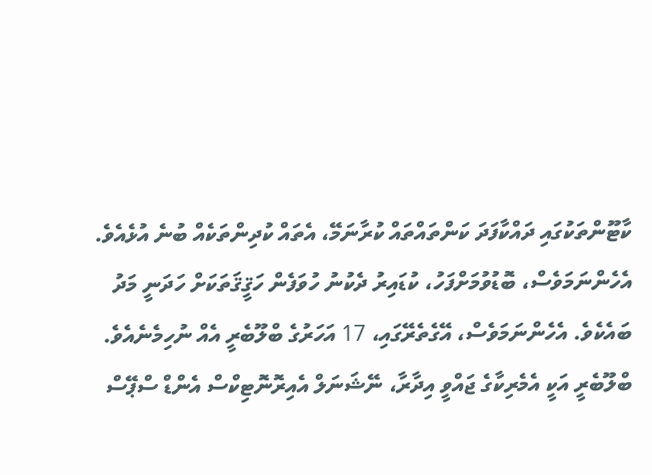ކާޓޫންތަކުގައި ދައްކާފަދަ ކަންތައްތައް ކުރާނަމޭ، އެތައް ކުދިންތަކެއް ބުނެ އުޅެއެވެ.
އެހެންނަމަވެސް، ބޮޑުވުމަށްފަހު، ކުޑައިރު ދެކުނު ހުވަފެން ހަޤީޤަތަކަށް ހަދަނީ މަދު ބައެކެވެ. އެހެންނަމަވެސް، އޭގެތެރޭގައި، 17 އަހަރުގެ ބްލޫބެރީ އެއް ނުހިމެނެއެވެ.
ބްލޫބެރީ އަކީ އެމެރިކާގެ ޖައްވީ އިދާރާ، ނޭޝަނަލް އެއިރޮނޮޓިކްސް އެންޑް ސްޕޭސް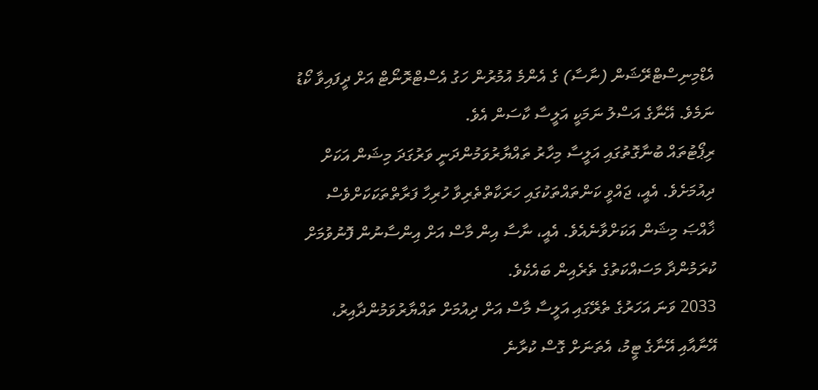އެޑްމިނިސްޓްރޭޝަން (ނާސާ) ގެ އެންމެ އުމުރުން ހަގު އެސްޓްރޮނޯޓް އަށް ދީފައިވާ ކޯޑު ނަމެވެ. އޭނާގެ އަސްލު ނަމަކީ އަލީސާ ކާސަން އެވެ.
ރިޕޯޓުތައް ބުނާގޮތުގައި އަލީސާ މިހާރު ތައްޔާރުވަމުންދަނީ ވަރުގަދަ މިޝަން އަކަށް ދިއުމަށެވެ. އެއީ، ޖައްވީ ކަންތައްތަކުގައި ހަރަކާތްތެރިވާ ހުރިހާ ފަރާތްތަކަކަށްވެސް ޚާއްޞަ މިޝަން އަކަށްވާނެއެވެ. އެއީ، ނާސާ އިން މާސް އަށް އިންސާނުން ފޮނުވުމަށް ކުރަމުންދާ މަސައްކަތުގެ ތެރެއިން ބައެކެވެ.
2033 ވަނަ އަހަރުގެ ތެރޭގައި އަލީސާ މާސް އަށް ދިއުމަށް ތައްޔާރުވަމުންދާއިރު، އޭނާއާއި އޭނާގެ ޓީމު، އެތަނަށް ގޮސް ކުރާނެ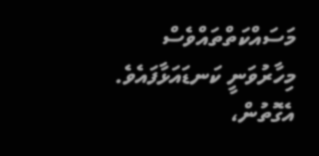މަސައްކަތްތައްވެސް މިހާރުވަނީ ކަނޑައަޅާފައެވެ. އެގޮތުން،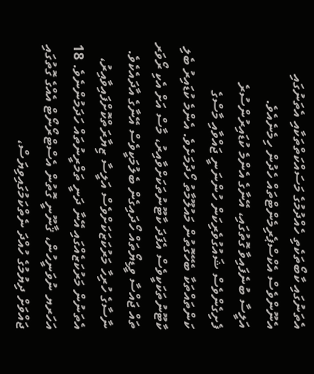އެތަނުގައި ކާބޯތަކެތި ހެއްދުމުގެ މަސައްކަތްތަކާއި އެތަނުގައި އެނޫންވެސް އެކްސްޕެރިމެންޓްތައް ހެދުން ހިމެނެއެވެ.
އަލީސާ ބުނެފައިވާ ގޮތުގައި، އޭނާގެ އެންމެ ކުޑައިރުންސުރެ ފެށިގެންވެސް ޝައުގުވެރިކަން ހުންނަނީ ޖައްވާއި މާސްގެ ކަންތައްތަކާ ބެހޭގޮތުން މައުލޫމާތު ހޯދުމަށެވެ. އެންމެ ކުޑައިރު ބެލި ކާޓޫނުތަކަކީވެސް އެފަދަ ކާޓޫނުތަކަށްވާއިރު، މާސް އަށް އެކި ރޯވަރ ތައް ޖައްސާ ވީޑިޔޯތައް ހޯދައިގެން ބެލުމަކީވެސް އޭނާގެ އާދައެކެވެ.
ނާސާގެ ހުރިހާ މަރުކަޒަކަށްވެސް އަލީސާ ޒިޔާރަތްކޮށްފައިވާއިރު، އެތަނުން މަރުކަޒެއްގައި އޭނާ ދަނީ ތަމްރީނުތައް ހަދަމުންނެވެ. 18 އަހަރޔ ނުވަނީހުން، ޤާނޫނީ ގޮތުން އެސްޓްރޯނޯޓް އެއްގެ ގޮތުގައި ޖައްވަށް ދިޔުމުގެ ހުއްދަ ނެތްކަމުގައިވިޔަސް،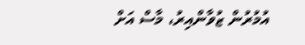އުމުރުން ޒުވާންއިރު، މާސް އަށް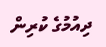ދިއުމުގެ ކުރިން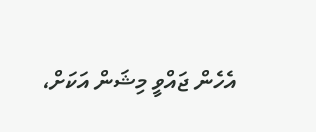އެހެން ޖައްވީ މިޝަން އަކަށް،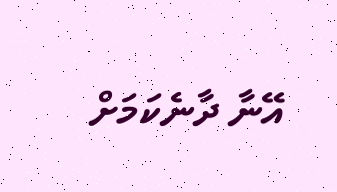އޭނާ ދާނެކަމަށް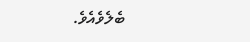ބެލެވެއެވެ.